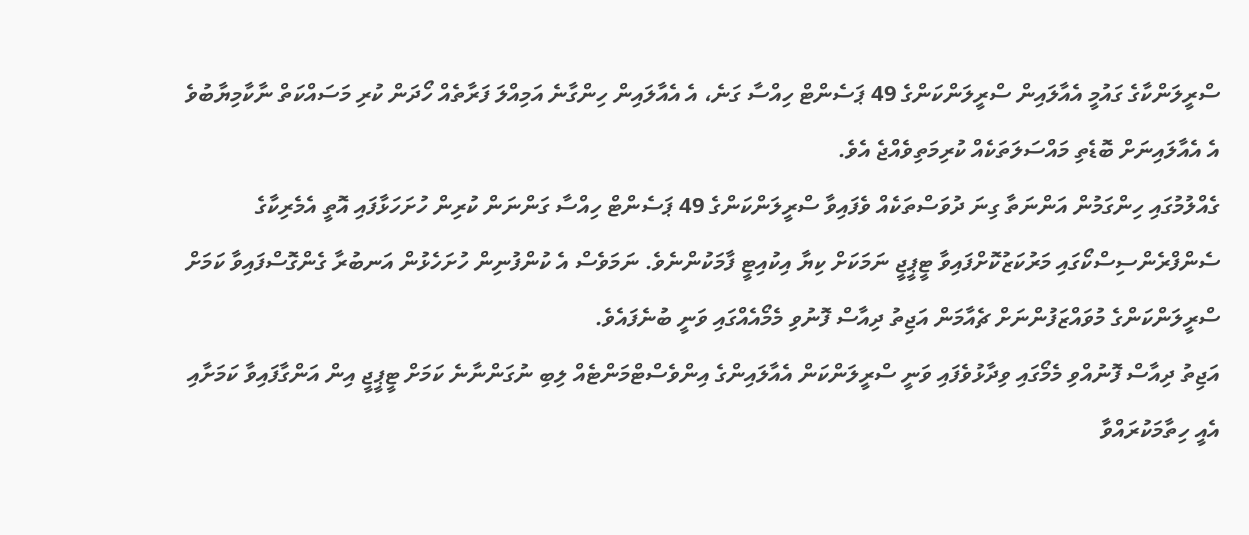ސްރީލަންކާގެ ގައުމީ އެއާލައިން ސްރީލަންކަންގެ 49 ޕަސެންޓް ހިއްސާ ގަނެ، އެ އެއާލައިން ހިންގާނެ އަމިއްލަ ފަރާތެއް ހޯދަން ކުރި މަސައްކަތް ނާކާމިޔާބުވެ އެ އެއާލައިނަށް ބޮޑެތި މައްސަލަތަކެއް ކުރިމަތިވެއްޖެ އެވެ.
ގެއްލުމުގައި ހިންގަމުން އަންނަތާ ގިނަ ދުވަސްތަކެއް ވެފައިވާ ސްރީލަންކަންގެ 49 ޕަސެންޓް ހިއްސާ ގަންނަން ކުރިން ހުށަހަޅާފައި އޮތީ އެމެރިކާގެ ސެންފްރެންސިސްކޯގައި މަރުކަޒުކޮށްފައިވާ ޓީޕީޖީ ނަމަކަށް ކިޔާ އިކުއިޓީ ފާމަކުންނެވެ. ނަމަވެސް އެ ކުންފުނިން ހުށަހެޅުން އަނބުރާ ގެންގޮސްފައިވާ ކަމަށް ސްރީލަންކަންގެ މުވައްޒަފުންނަށް ޗެއާމަން އަޖިތު ދިއާސް ފޮނުވި މެމޯއެއްގައި ވަނީ ބުނެފައެވެ.
އަޖިތު ދިއާސް ފޮނުއްވި މެމޯގައި ވިދާޅުވެފައި ވަނީ ސްރީލަންކަން އެއާލައިންގެ އިންވެސްޓްމަންޓެއް ލިބި ނުގަންނާނެ ކަމަށް ޓީޕީޖީ އިން އަންގާފައިވާ ކަމަށާއި އެއީ ހިތާމަކުރައްވާ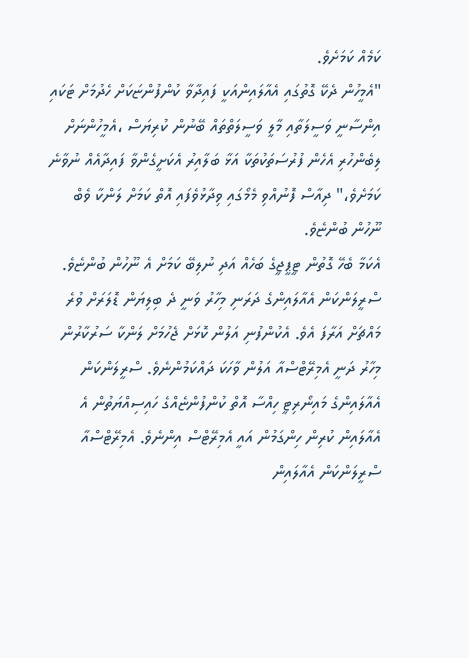ކަމެއް ކަމަށެވެ.
"އެމީހުން ދެކޭ ގޮތުގައި އެއާލައިންއަކީ ފައިދާވާ ކުންފުންޏަކަށް ހެދުމަށް ޓަކައި އިންސާނީ ވަސީލަތާއި މާލީ ވަސީލަތްތައް ބޭނުން ކުރިޔަސް ،އެމީހުންނަށް ލިބެންހުރި އެހެން ފުރުސަތަކުތަކާ އަޅާ ބަލާއިރު އެކަށީގެންވާ ފައިދާއެއް ނުވާނެ ކަމަށެވެ،" ދިއާސް ފޮނުއްވި މެމޯގައި ވިދާޅުވެފައި އޮތް ކަމަށް ލަންކާ ވެބް ނޫހުން ބުންޏެވެ.
އެކަމާ ބެހޭ ގޮތުން ޓީޕީޖީގެ ބަހެއް އަދި ނުލިބޭ ކަމަށް އެ ނޫހުން ބުންޏެވެ.
ސްރީލަންކަން އެއާލައިންގެ ދަރަނި މިހާރު ވަނީ ދެ ބިލިޔަން ޑޮލަރަށް ވުރެ މައްޗަށް އަރާފަ އެވެ. އެކުންފުނި އަލުން ކޮޅަށް ޖެހުމަށް ލަންކާ ސަރުކާރުން މިހާރު ދަނީ އެމިރޭޓްސްއާ އަލުން ވާހަކަ ދައްކަމުންނެވެ. ސްރީލަންކަން އެއާލައިންގެ މައިނޯރިޓީ ހިއްސާ އޮތް ކުންފުންޏެއްގެ ހައިސިއްޔަތުން އެ އެއާލައިން ކުރިން ހިންގަމުން އައީ އެމިރޭޓްސް އިންނެވެ. އެމިރޭޓްސްއާ ސްރީލަންކަން އެއާލައިން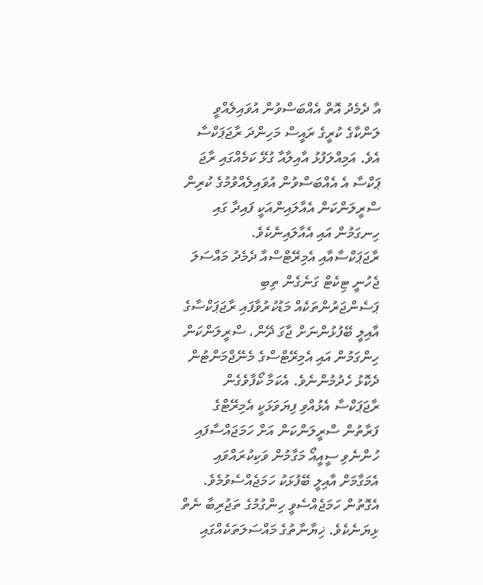އާ ދެމެދު އޮތް އެއްބަސްވުން އުވައިލެއްވީ ލަންކާގެ ކުރީގެ ރައީސް މަހިންދަ ރާޖަޕަކްސާ އެވެ. އަމިއްލަފުޅު އާއިލާއާ ގުޅޭ ކަމެއްގައި ރާޖަ ޕަކްސާ އެ އެއްބަސްވުން އުވައިލެއްވުމުގެ ކުރިން ސްރީލަންކަން އެއާލައިންއަކީ ފައިދާ ގައި ހިނގަމުން އައި އެއާލައިނެކެވެ.
ރާޖަޕަކްސާއާއި އެމިރޭޓްސްއާ ދެމެދު މައްސަލަ ޖެހުނީ ޓިކެޓް ގަނެގެން ތިބި ޕަސެންޖަރުންތަކެއް މަޑުކުރުވާފައި ރާޖަޕަކްސާގެ އާއިލީ ބޭފުޅުންނަށް ޖާގަ ދޭން، ސްރީލަންކަން ހިންގަމުން އައި އެމިރޭޓްސްގެ މެނޭޖްމަންޓުން ދެކޮޅު ހެދުމުންނެވެ. އެކަމާ ކޯފާވެގެން ރާޖަޕަކްސާ އެޅުއްވި ފިޔަވަޅަކީ އެމިރޭޓްގެ ފަރާތުން ސްރީލަންކަން އަށް ހަމަޖައްސާފައި ހުންނެވި ސީއީއޯ މަގާމުން ވަކިކުރައްވައި އެމަގާމަށް އާއިލީ ބޭފުޅަކު ހަމަޖެއްސެވުމެވެ. އެގޮތުން ހަމަޖެއްސެވީ ހިންގުމުގެ ތަޖުރިބާ ނެތް ޅިޔަނެކެވެ. ޚިޔާނާތުގެ މައްސަލަތަކެއްގައި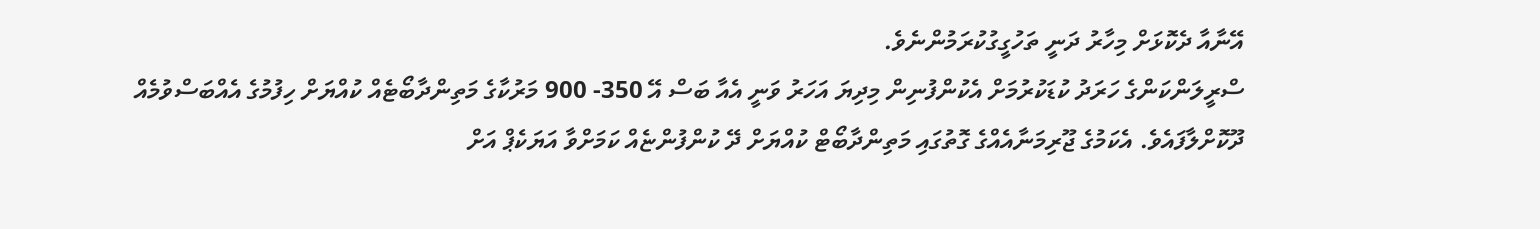އޭނާއާ ދެކޮޅަށް މިހާރު ދަނީ ތަހުގީގުކުރަމުންނެވެ.
ސްރީލަންކަންގެ ހަރަދު ކުޑަކުރުމަށް އެކުންފުނިން މިދިޔަ އަހަރު ވަނީ އެއާ ބަސް އޭ 350- 900 މަރުކާގެ މަތިންދާބޯޓެއް ކުއްޔަށް ހިފުމުގެ އެއްބަސްވުމެއް ދޫކޮށްލާފައެވެ. އެކަމުގެ ޖޫރިމަނާއެއްގެ ގޮތުގައި މަތިންދާބޯޓް ކުއްޔަށް ދޭ ކުންފުންޏެއް ކަމަށްވާ އަޔަކެޕް އަށް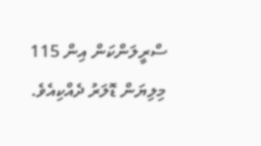ސްރީލަންކަން އިން 115 މިލިޔަން ޑޮލަރު ދެއްކިއެވެ.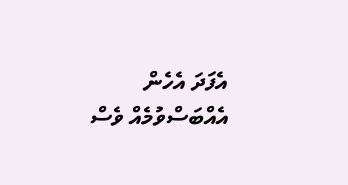އެފަދަ އެހެން އެއްބަސްވުމެއް ވެސް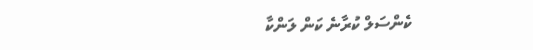ކެންސަލް ކުރާނެ ކަން ލަންކާ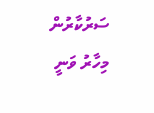ސަރުކާރުން މިހާރު ވަނީ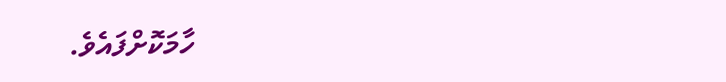ހާމަކޮށްފައެވެ.